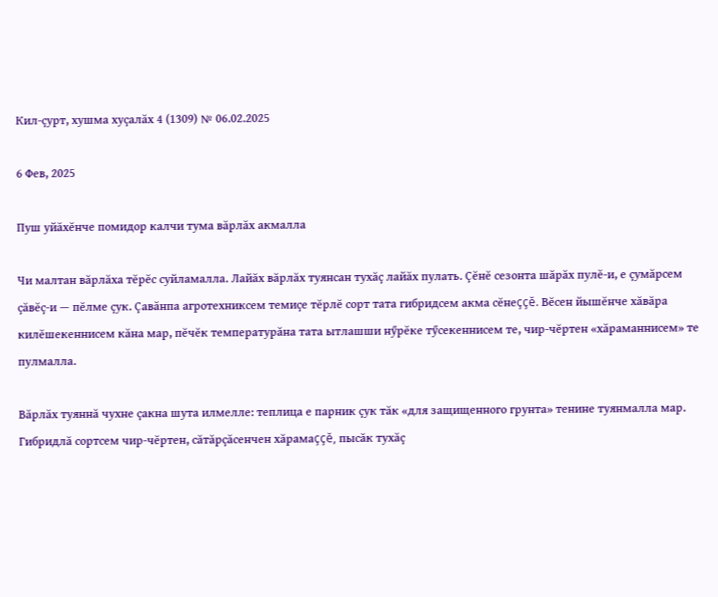Кил-çурт, хушма хуçалăх 4 (1309) № 06.02.2025

6 Фев, 2025

Пуш уйăхĕнче помидор калчи тума вăрлăх акмалла

Чи малтан вăрлăха тĕрĕс суйламалла. Лайăх вăрлăх туянсан тухăç лайăх пулать. Çĕнĕ сезонта шăрăх пулĕ-и, е çумăрсем çăвĕç-и — пĕлме çук. Çавăнпа агротехниксем темиçе тĕрлĕ сорт тата гибридсем акма сĕнеççĕ. Вĕсен йышĕнче хăвăра килĕшекеннисем кăна мар, пĕчĕк температурăна тата ытлашши нӳрĕке тӳсекеннисем те, чир-чĕртен «хăраманнисем» те пулмалла.

Вăрлăх туяннă чухне çакна шута илмелле: теплица е парник çук тăк «для защищенного грунта» тенине туянмалла мар. Гибридлă сортсем чир-чĕртен, сăтăрçăсенчен хăрамаççĕ, пысăк тухăç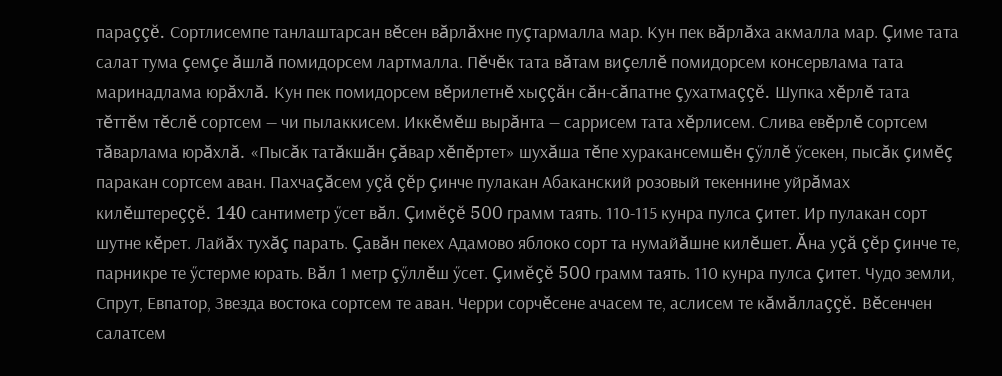параççĕ. Сортлисемпе танлаштарсан вĕсен вăрлăхне пуçтармалла мар. Кун пек вăрлăха акмалла мар. Çиме тата салат тума çемçе ăшлă помидорсем лартмалла. Пĕчĕк тата вăтам виçеллĕ помидорсем консервлама тата маринадлама юрăхлă. Кун пек помидорсем вĕрилетнĕ хыççăн сăн-сăпатне çухатмаççĕ. Шупка хĕрлĕ тата тĕттĕм тĕслĕ сортсем — чи пылаккисем. Иккĕмĕш вырăнта — саррисем тата хĕрлисем. Слива евĕрлĕ сортсем тăварлама юрăхлă. «Пысăк татăкшăн çăвар хĕпĕртет» шухăша тĕпе хуракансемшĕн çӳллĕ ӳсекен, пысăк çимĕç паракан сортсем аван. Пахчаçăсем уçă çĕр çинче пулакан Абаканский розовый текеннине уйрăмах килĕштереççĕ. 140 сантиметр ӳсет вăл. Çимĕçĕ 500 грамм таять. 110-115 кунра пулса çитет. Ир пулакан сорт шутне кĕрет. Лайăх тухăç парать. Çавăн пекех Адамово яблоко сорт та нумайăшне килĕшет. Ăна уçă çĕр çинче те, парникре те ӳстерме юрать. Вăл 1 метр çӳллĕш ӳсет. Çимĕçĕ 500 грамм таять. 110 кунра пулса çитет. Чудо земли, Спрут, Евпатор, Звезда востока сортсем те аван. Черри сорчĕсене ачасем те, аслисем те кăмăллаççĕ. Вĕсенчен салатсем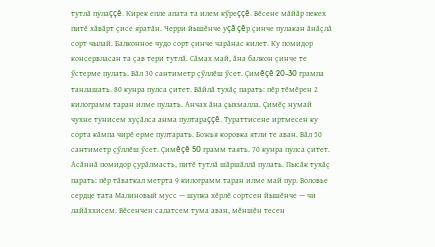тутлă пулаççĕ. Кирек епле апата та илем кӳреççĕ. Вĕсене мăйăр пекех питĕ хăвăрт çисе яратăн. Черри йышĕнче уçă çĕр çинче пулакан ăнăçлă сорт чылай. Балконное чудо сорт çинче чарăнас килет. Ку помидор консервласан та çав тери тутлă. Сăмах май, ăна балкон çинче те ӳстерме пулать. Вăл 30 сантиметр çӳллĕш ӳсет. Çимĕçĕ 20-30 грампа танлашать. 80 кунра пулса çитет. Вăйлă тухăç парать: пĕр тĕмĕрен 2 килограмм таран илме пулать. Анчах ăна çыхмалла. Çимĕç нумай чухне тунисем хуçăлса анма пултараççĕ. Тураттисене иртмесен ку сорта кăмпа чирĕ ерме пултарать. Божья коровка ятли те аван. Вăл 50 сантиметр çӳллĕш ӳсет. Çимĕçĕ 50 грамм таять. 70 кунра пулса çитет. Асăннă помидор çурăлмасть, питĕ тутлă шăршăллă пулать. Пысăк тухăç парать: пĕр тăваткал метрта 9 килограмм таран илме май пур. Воловье сердце тата Малиновый мусс — шупка хĕрлĕ сортсен йышĕнче — чи лайăххисем. Вĕсенчен салатсем тума аван, мĕншĕн тесен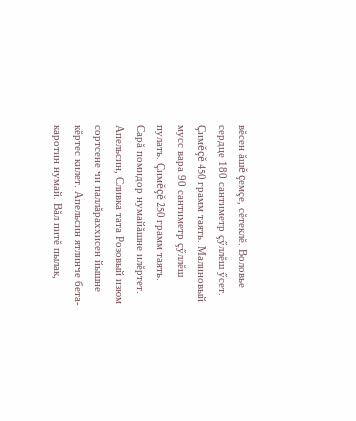вĕсен ăшĕ çемçе, сĕтеклĕ. Воловье сердце 180 сантиметр çӳллĕш ӳсет. Çимĕçĕ 450 грамм таять. Малиновый мусс вара 90 сантиметр çӳллĕш пулать. Çимĕçĕ 250 грамм таять. Сарă помидор нумайăшне илĕртет. Апельсин, Сливка тата Розовый изюм сортсене чи паллăраххисен йышне кĕртес килет. Апельсин ятлинче бета-каротин нумай. Вăл питĕ пылак,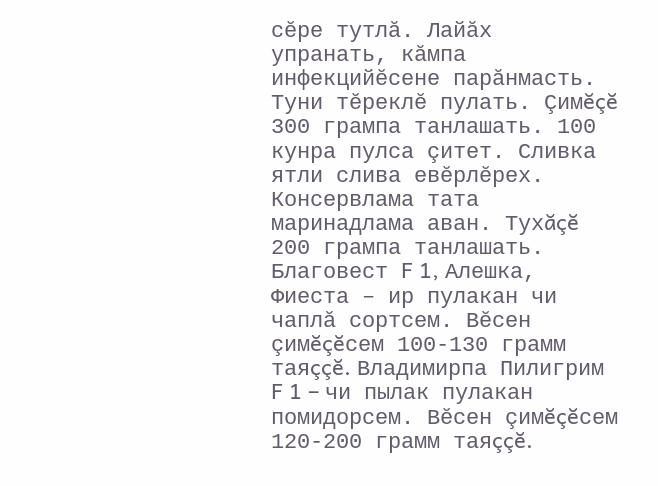сĕре тутлă. Лайăх упранать, кăмпа инфекцийĕсене парăнмасть. Туни тĕреклĕ пулать. Çимĕçĕ 300 грампа танлашать. 100 кунра пулса çитет. Сливка ятли слива евĕрлĕрех. Консервлама тата маринадлама аван. Тухăçĕ 200 грампа танлашать. Благовест F 1, Алешка, Фиеста – ир пулакан чи чаплă сортсем. Вĕсен çимĕçĕсем 100-130 грамм таяççĕ. Владимирпа Пилигрим F 1 – чи пылак пулакан помидорсем. Вĕсен çимĕçĕсем 120-200 грамм таяççĕ.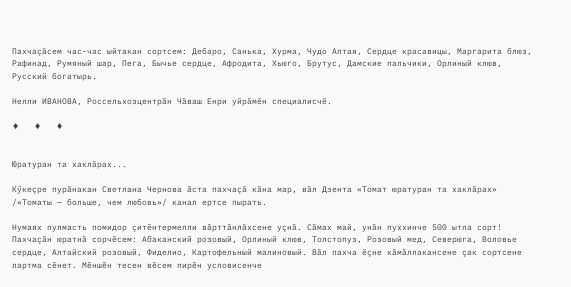Пахчаçăсем час-час ыйтакан сортсем: Дебаро, Санька, Хурма, Чудо Алтая, Сердце красавицы, Маргарита блюз, Рафинад, Румяный шар, Пега, Бычье сердце, Афродита, Хьюго, Брутус, Дамские пальчики, Орлиный клюв, Русский богатырь.

Нелли ИВАНОВА, Россельхозцентрăн Чăваш Енри уйрăмĕн специалисчĕ.

♦   ♦   ♦


Юратуран та хаклăрах...

Кӳкеçре пурăнакан Светлана Чернова ăста пахчаçă кăна мар, вăл Дзента «Томат юратуран та хаклăрах» /«Томаты — больше, чем любовь»/ канал ертсе пырать.

Нумаях пулмасть помидор çитĕнтермелли вăрттăнлăхсене уçнă. Сăмах май, унăн пуххинче 500 ытла сорт! Пахчаçăн юратнă сорчĕсем: Абаканский розовый, Орлиный клюв, Толстопуз, Розовый мед, Северюга, Воловье сердце, Алтайский розовый, Фиделио, Картофельный малиновый. Вăл пахча ĕçне кăмăллакансене çак сортсене лартма сĕнет. Мĕншĕн тесен вĕсем пирĕн условисенче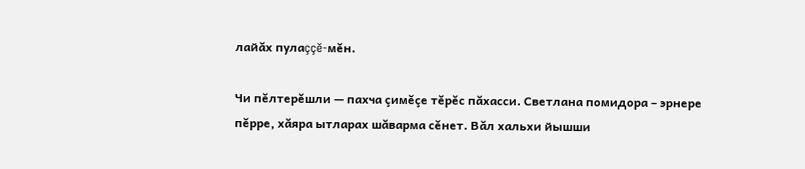лайăх пулаççĕ-мĕн.

Чи пĕлтерĕшли — пахча çимĕçе тĕрĕс пăхасси. Светлана помидора – эрнере пĕрре, хăяра ытларах шăварма сĕнет. Вăл хальхи йышши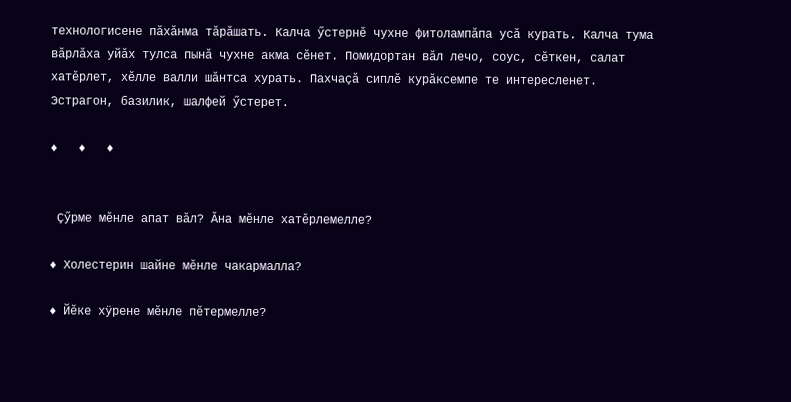технологисене пăхăнма тăрăшать. Калча ӳстернĕ чухне фитолампăпа усă курать. Калча тума вăрлăха уйăх тулса пынă чухне акма сĕнет. Помидортан вăл лечо, соус, сĕткен, салат хатĕрлет, хĕлле валли шăнтса хурать. Пахчаçă сиплĕ курăксемпе те интересленет. Эстрагон, базилик, шалфей ӳстерет.

♦   ♦   ♦


 Çӳрме мĕнле апат вăл? Ăна мĕнле хатĕрлемелле?

♦ Холестерин шайне мĕнле чакармалла?

♦ Йĕке хÿрене мĕнле пĕтермелле?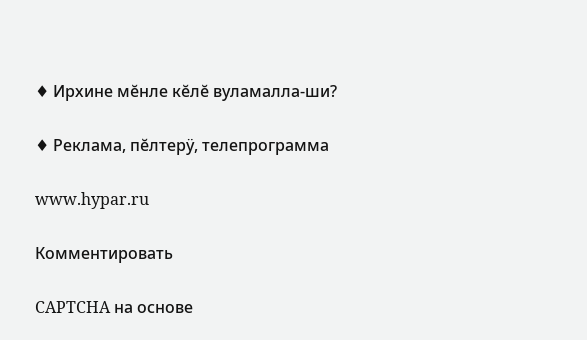♦ Ирхине мĕнле кĕлĕ вуламалла-ши?

♦ Реклама, пĕлтерÿ, телепрограмма

www.hypar.ru

Комментировать

CAPTCHA на основе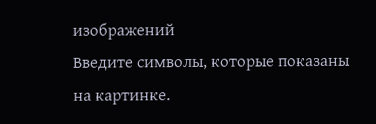изображений
Введите символы, которые показаны на картинке.